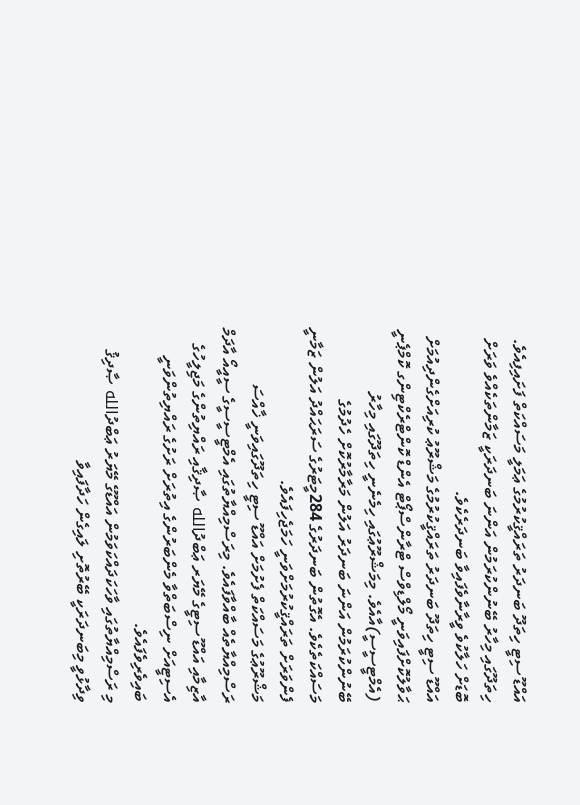އައްޑޫ ސިޓީ ހިތަދޫ ބަނދަރު ތަރައްޤީކުރުމުގެ ޢަމަލީ މަސައްކަތް ފަށައިފިއެވެ. ހިތަދޫގައި މިހާރު ބޭނުންކުރަމުން އަންނަ ބަނދަރަކީ ޒަމާންތަކެއްވެ ވަރަށް ބޮޑަށް ހަލާކުވެ ވީރާނާވެފައިވާ ބަނދަރެކެވެ.
އައްޑޫ ސިޓީ ހިތަދޫ ބަނދަރު ތަރައްޤީކުރުމުގެ މަޝްރޫޢު ކުރިއަށްގެންދިއުމަށް ޙަވާލުކޮށްފައިވަނީ މޯލްޑިވްސް ޓްރާންސްޕޯޓް އެންޑް ކޮންޓްރެކްޓިންގ ކޮމްޕެނީ (އެމްޓީސީސީ)އާއެވެ. މިމަޝްރޫޢުގައި ހިމެނެނީ ހިތަދޫގައި މިހާރު ބޭނުންކުރަމުން އަންނަ ބަނދަރު އަލުން މަރާމާރުކޮށް ހެދުމުގެ މަސައްކަތެކެވެ. އެގޮތުން ބަނދަރުގެ 284މީޓަރުގެ ސަރަޙައްދު އަލުން ޒަމާނީ ފެންވަރަށް ތަރައްޤީކުރުމަށްވަނީ ހަމަޖެހިފައެވެ.
މަޝްރޫޢުގެ މަސައްކަތް ފެށުމަށް އައްޑޫ ސިޓީ ހިތަދޫގައިވަނީ ޚާއްސަ ރަސްމިއްޔާތެއް ބާއްވާފައެވެ. މިރަސްމިއްޔާތުގައި އެމްޓީސީސީގެ ސީއީއޯ އާދަމް އާޒިމާއި އައްޑޫ ސިޓީގެ މޭޔަރ ޢަބްދުالله ޞާދިޤާއި ރައްޔިތުންގެ މަޖިލީހުގެ އެސިޓީއަށް ނިސްބަތްވާ މެންބަރުންގެ އިތުރަށް ރަށުގެ ރައްޔިތުންވަނީ ބައިވެރިވެފައެވެ.
މި ރަސްމިއްޔާތުގައި ވާހަކަދައްކަވަމުން އައްޑޫގެ މޭޔަރު ޢަބްދުالله ޞާދިޤު ވިދާޅުވީ މިބަނދަރަކީ ބޭރުތޮށި ލައިގެން ހަދާފައިވާ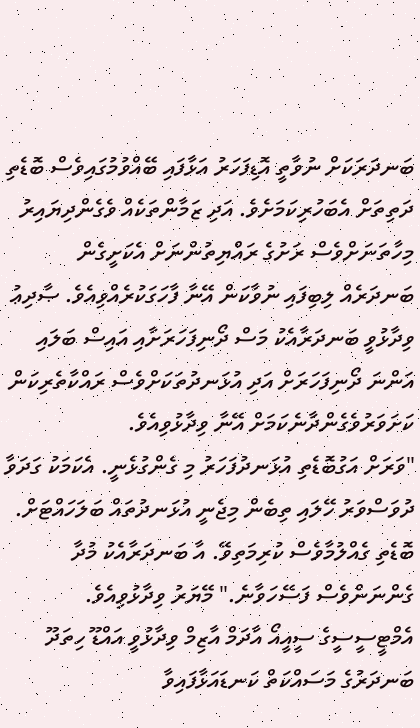ބަނދަރަކަށް ނުވާތީ އޮޑިފަހަރު އަޅާފައި ބޭއްވުމުގައިވެސް ބޮޑެތި ދަތިތަށް އެބަހުރިކަމަށެވެ. އަދި ޒަމާންތަކެއް ވެގެންދިޔައިރު މިހާތަނަށްވެސް ރަށުގެ ރައްޔިތުންނަށް އެކަށީގެން ބަނދަރެއް ލިބިފައި ނުވާކަން އޭނާ ފާހަގަކުރެއްވިއެވެ. ޞާދިޢު ވިދާޅުވީ ބަނދަރާއެކު މަސް ދޯނިފަހަރަށާއި އައިސް ބަލައި އަންނަ ދޯނިފަހަރަށް އަދި އުޅަނދުތަކަށްވެސް ރައްކާތެރިކަން ކަށަވަރުވެގެންދާނެކަމަށް އޭނާ ވިދާޅުވިއެވެ.
"ވަރަށް އަގުބޮޑެތި އުޅަނދުފަހަރު މި ގެންގުޅެނީ. އެކަމަކު ގަދަވާ ދުވަސްވަރު ހޭލައި ތިބެން މިޖެނީ އުޅަނދުތައް ބަލަހައްޓަށް. ބޮޑެތި ގެއްލުމާވެސް ކުރިމަތިވޭ. އާ ބަނދަރާއެކު މުދާ ގެންނަންވެސް ފަސޭހަވާނެ." މޭޔަރު ވިދާޅުވިއެވެ.
އެމްޓީސީސީގެ ސީއީއޯ އާދަމް އާޒިމް ވިދާޅުވީ އައްޑޫ ހިތަދޫ ބަނދަރުގެ މަސައްކަތް ކަނޑައަޅާފައިވާ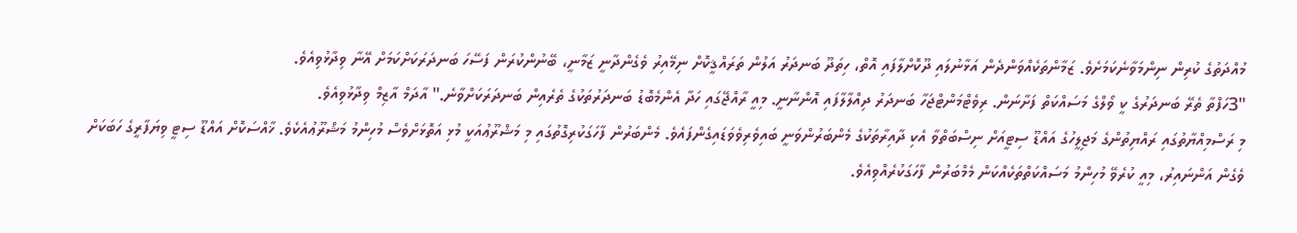މުއްދަތުގެ ކުރިން ނިންމަވާނެކަމަށެވެ. ޒަމާންތަކެއްވަންދެން އަޅާނުލައި ދޫކޮށްލާފައި އޮތް، ހިތަދޫ ބަނދަރު އަލުން ތަރައްޤީކޮށް ނިމޭއިރު ވެގެންދާނީ ޒަމާނީ، ބޭނުންކުރަން ފަސޭހަ ބަނދަރަކަށްކަމަށް އޭނާ ވިދާޅުވިއެވެ.
"3ހަފްތާ ތެރޭ ބަނދަރުގެ ކީ ވޯލްގެ މަސައްކަތް ފަށާނަން. ރިވެޓްމަންޓްޖަހާ ބަނދަރު ދިއްލާލާފައި އޮންނާނީ. މިއީ ރާއްޖޭގައި ހަދާ އެންމެބޮޑު ބަނދަރުތަކުގެ ތެރެއިން ބަނދަރަކަށްވާނެ." އާދަމް އާޒިމް ވިދާޅުވިއެވެ.
މި ރަސްމިއްޔާތުގައި ރައްޔިތުންގެ މަޖިލީހުގެ އައްޑޫ ސިޓީއަށް ނިސްބަތްވާ އެކި ދާއިރާތަކުގެ މެންބަރުންވަނީ ބައިވެރިވެވަޑައިގެންފައެވެ. މެންބަރުން ފާހަގަކުރިގޮތުގައި މި މަޝްރޫޢުއަކީ މުޅި އަތޮޅަށްވެސް މުހިންމު މަޝްރޫޢުއެކެވެ. ޚާއްސަކޮށް އައްޑޫ ސިޓީ ވިޔަފާރީގެ ހަބަކަށް ވެގެން އަންނައިރު، މިއީ ކުރެވޭ މުހިންމު މަސައްކަތްތަކެއްކަން މެމްބަރުން ފާހަގަކުރެއްވިއެވެ.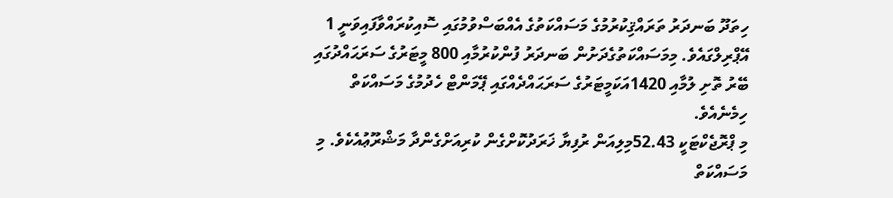ހިތަދޫ ބަނދަރު ތަރައްޤިކުރުމުގެ މަސައްކަތުގެ އެއްބަސްވުމުގައި ސޮއިކުރައްވާފައިވަނީ 1 އޭޕްރިލްގައެވެ. މިމަސައްކަތުގެދަށުން ބަނދަރު ފުންކުރުމާއި 800 މީޓަރުގެ ސަރަޙައްދުގައި ބޭރު ތޮށި ލުމާއި 1420އަކަމީޓަރުގެ ސަރަޙައްދެއްގައި ޕޭމަންޓް ހެދުމުގެ މަސައްކަތް ހިމެނެއެވެ.
މި ޕްރޮޖެކްޓަކީ 52.43މިލިއަން ރުފިޔާ ޚަރަދުކޮށްގެން ކުރިއަށްގެންދާ މަޝްރޫޢުއެކެވެ. މި މަސައްކަތް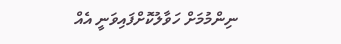ނިންމުމަށް ހަވާލުކޮށްފައިވަނީ އެއް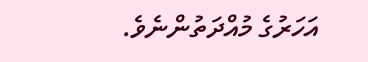އަހަރުގެ މުއްދަތުންނެވެ.